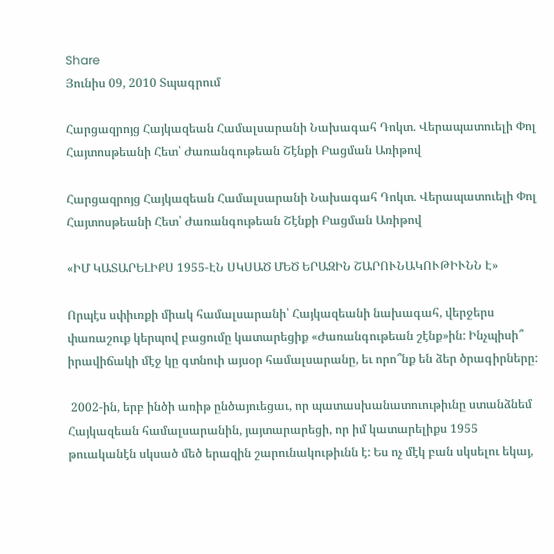Share
Յունիս 09, 2010 Տպագրում

Հարցազրոյց Հայկազեան Համալսարանի Նախագահ Դոկտ. Վերապատուելի Փոլ Հայտոսթեանի Հետ՝ Ժառանգութեան Շէնքի Բացման Առիթով

Հարցազրոյց Հայկազեան Համալսարանի Նախագահ Դոկտ. Վերապատուելի Փոլ Հայտոսթեանի Հետ՝ Ժառանգութեան Շէնքի Բացման Առիթով

«ԻՄ ԿԱՏԱՐԵԼԻՔՍ 1955-ԷՆ ՍԿՍԱԾ ՄԵԾ ԵՐԱԶԻՆ ՇԱՐՈՒՆԱԿՈՒԹԻՒՆՆ Է»

Որպէս սփիւռքի միակ համալսարանի՝ Հայկազեանի նախագահ, վերջերս փառաշուք կերպով բացումը կատարեցիք «Ժառանգութեան շէնք»ին: Ինչպիսի՞ իրավիճակի մէջ կը գտնուի այսօր համալսարանը, եւ որո՞նք են ձեր ծրագիրները:

 2002-ին, երբ ինծի առիթ ընծայուեցաւ, որ պատասխանատուութիւնը ստանձնեմ Հայկազեան համալսարանին, յայտարարեցի, որ իմ կատարելիքս 1955 թուականէն սկսած մեծ երազին շարունակութիւնն է: Ես ոչ մէկ բան սկսելու եկայ,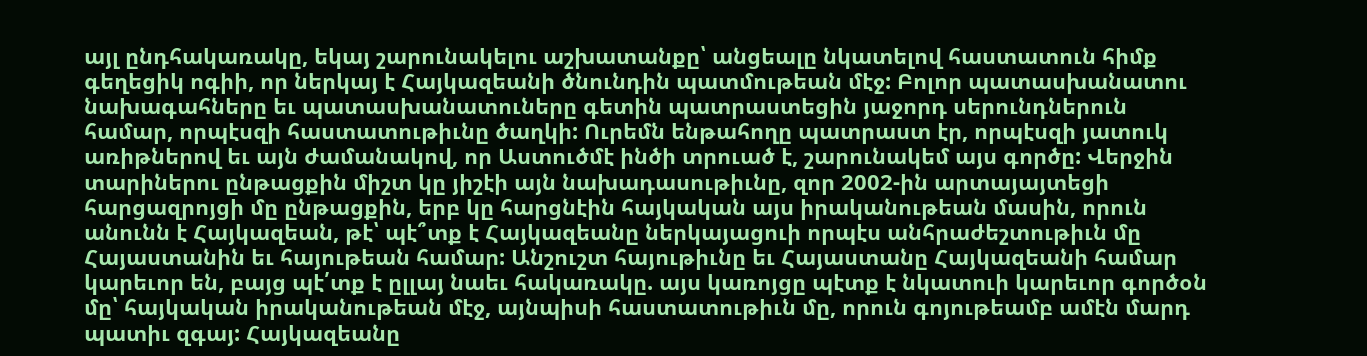այլ ընդհակառակը, եկայ շարունակելու աշխատանքը՝ անցեալը նկատելով հաստատուն հիմք գեղեցիկ ոգիի, որ ներկայ է Հայկազեանի ծնունդին պատմութեան մէջ: Բոլոր պատասխանատու նախագահները եւ պատասխանատուները գետին պատրաստեցին յաջորդ սերունդներուն համար, որպէսզի հաստատութիւնը ծաղկի: Ուրեմն ենթահողը պատրաստ էր, որպէսզի յատուկ առիթներով եւ այն ժամանակով, որ Աստուծմէ ինծի տրուած է, շարունակեմ այս գործը: Վերջին տարիներու ընթացքին միշտ կը յիշէի այն նախադասութիւնը, զոր 2002-ին արտայայտեցի հարցազրոյցի մը ընթացքին, երբ կը հարցնէին հայկական այս իրականութեան մասին, որուն անունն է Հայկազեան, թէ՝ պէ՞տք է Հայկազեանը ներկայացուի որպէս անհրաժեշտութիւն մը Հայաստանին եւ հայութեան համար: Անշուշտ հայութիւնը եւ Հայաստանը Հայկազեանի համար կարեւոր են, բայց պէ՛տք է ըլլայ նաեւ հակառակը. այս կառոյցը պէտք է նկատուի կարեւոր գործօն մը՝ հայկական իրականութեան մէջ, այնպիսի հաստատութիւն մը, որուն գոյութեամբ ամէն մարդ պատիւ զգայ: Հայկազեանը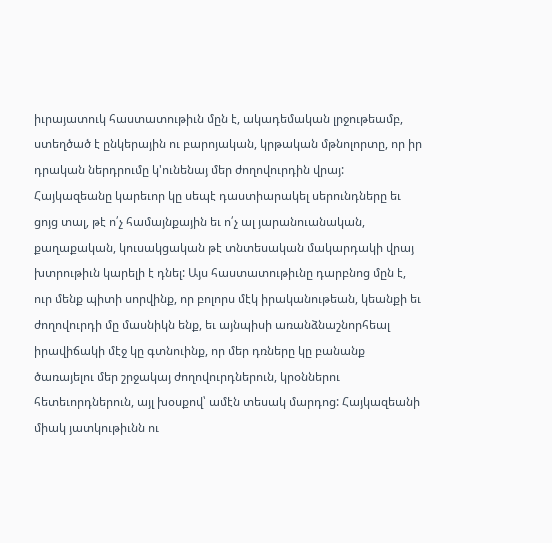իւրայատուկ հաստատութիւն մըն է, ակադեմական լրջութեամբ, ստեղծած է ընկերային ու բարոյական, կրթական մթնոլորտը, որ իր դրական ներդրումը կ'ունենայ մեր ժողովուրդին վրայ: Հայկազեանը կարեւոր կը սեպէ դաստիարակել սերունդները եւ ցոյց տալ, թէ ո՛չ համայնքային եւ ո՛չ ալ յարանուանական, քաղաքական, կուսակցական թէ տնտեսական մակարդակի վրայ խտրութիւն կարելի է դնել: Այս հաստատութիւնը դարբնոց մըն է, ուր մենք պիտի սորվինք, որ բոլորս մէկ իրականութեան, կեանքի եւ ժողովուրդի մը մասնիկն ենք, եւ այնպիսի առանձնաշնորհեալ իրավիճակի մէջ կը գտնուինք, որ մեր դռները կը բանանք ծառայելու մեր շրջակայ ժողովուրդներուն, կրօններու հետեւորդներուն, այլ խօսքով՝ ամէն տեսակ մարդոց: Հայկազեանի միակ յատկութիւնն ու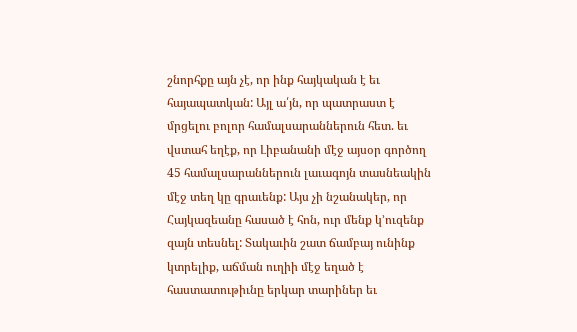շնորհքը այն չէ, որ ինք հայկական է եւ հայապատկան: Այլ ա՛յն, որ պատրաստ է մրցելու բոլոր համալսարաններուն հետ. եւ վստահ եղէք, որ Լիբանանի մէջ այսօր գործող 45 համալսարաններուն լաւագոյն տասնեակին մէջ տեղ կը գրաւենք: Այս չի նշանակեր, որ Հայկազեանը հասած է հոն, ուր մենք կ՚ուզենք զայն տեսնել: Տակաւին շատ ճամբայ ունինք կտրելիք, աճման ուղիի մէջ եղած է հաստատութիւնը երկար տարիներ եւ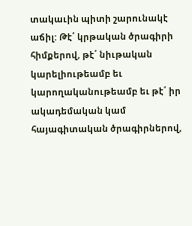տակաւին պիտի շարունակէ աճիլ: Թէ՛ կրթական ծրագիրի հիմքերով, թէ՛ նիւթական կարելիութեամբ եւ կարողականութեամբ եւ թէ՛ իր ակադեմական կամ հայագիտական ծրագիրներով,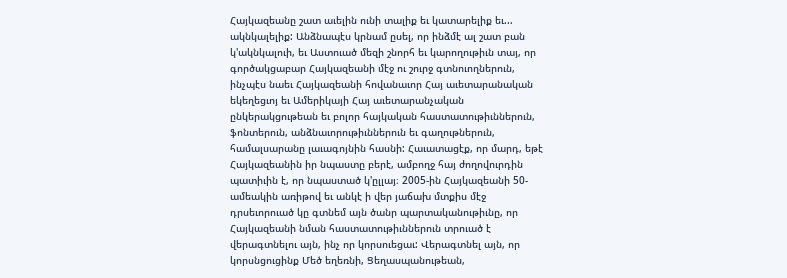Հայկազեանը շատ աւելին ունի տալիք եւ կատարելիք եւ... ակնկալելիք: Անձնապէս կրնամ ըսել, որ ինձմէ ալ շատ բան կ'ակնկալուի, եւ Աստուած մեզի շնորհ եւ կարողութիւն տայ, որ գործակցաբար Հայկազեանի մէջ ու շուրջ գտնուողներուն, ինչպէս նաեւ Հայկազեանի հովանաւոր Հայ աւետարանական եկեղեցւոյ եւ Ամերիկայի Հայ աւետարանչական ընկերակցութեան եւ բոլոր հայկական հաստատութիւններուն, ֆոնտերուն, անձնաւորութիւններուն եւ գաղութներուն, համալսարանը լաւագոյնին հասնի: Հաւատացէք, որ մարդ, եթէ Հայկազեանին իր նպաստը բերէ, ամբողջ հայ ժողովուրդին պատիւին է, որ նպաստած կ'ըլլայ։ 2005-ին Հայկազեանի 50-ամեակին առիթով եւ անկէ ի վեր յաճախ մտքիս մէջ դրսեւորուած կը գտնեմ այն ծանր պարտականութիւնը, որ Հայկազեանի նման հաստատութիւններուն տրուած է վերագտնելու այն, ինչ որ կորսուեցաւ: Վերագտնել այն, որ կորսնցուցինք Մեծ եղեռնի, Ցեղասպանութեան,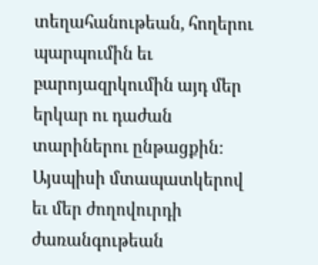տեղահանութեան, հողերու պարպումին եւ բարոյազրկումին այդ մեր երկար ու դաժան տարիներու ընթացքին: Այսպիսի մտապատկերով եւ մեր ժողովուրդի ժառանգութեան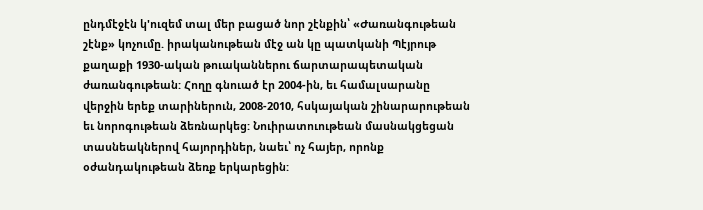ընդմէջէն կ'ուզեմ տալ մեր բացած նոր շէնքին՝ «Ժառանգութեան շէնք» կոչումը. իրականութեան մէջ ան կը պատկանի Պէյրութ քաղաքի 1930-ական թուականներու ճարտարապետական ժառանգութեան: Հողը գնուած էր 2004-ին, եւ համալսարանը վերջին երեք տարիներուն, 2008-2010, հսկայական շինարարութեան եւ նորոգութեան ձեռնարկեց: Նուիրատուութեան մասնակցեցան տասնեակներով հայորդիներ, նաեւ՝ ոչ հայեր, որոնք օժանդակութեան ձեռք երկարեցին: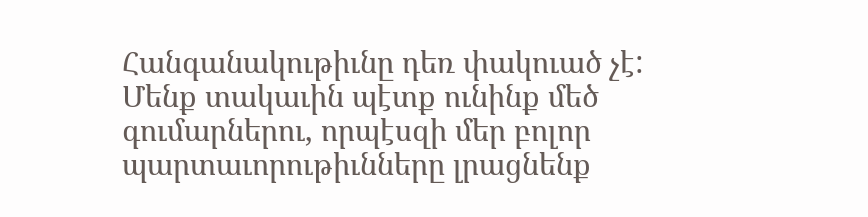Հանգանակութիւնը դեռ փակուած չէ: Մենք տակաւին պէտք ունինք մեծ գումարներու, որպէսզի մեր բոլոր պարտաւորութիւնները լրացնենք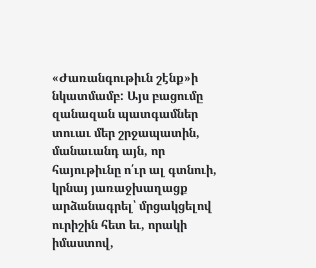«Ժառանգութիւն շէնք»ի նկատմամբ: Այս բացումը զանազան պատգամներ տուաւ մեր շրջապատին, մանաւանդ այն, որ հայութիւնը ո՛ւր ալ գտնուի, կրնայ յառաջխաղացք արձանագրել՝ մրցակցելով ուրիշին հետ եւ, որակի իմաստով,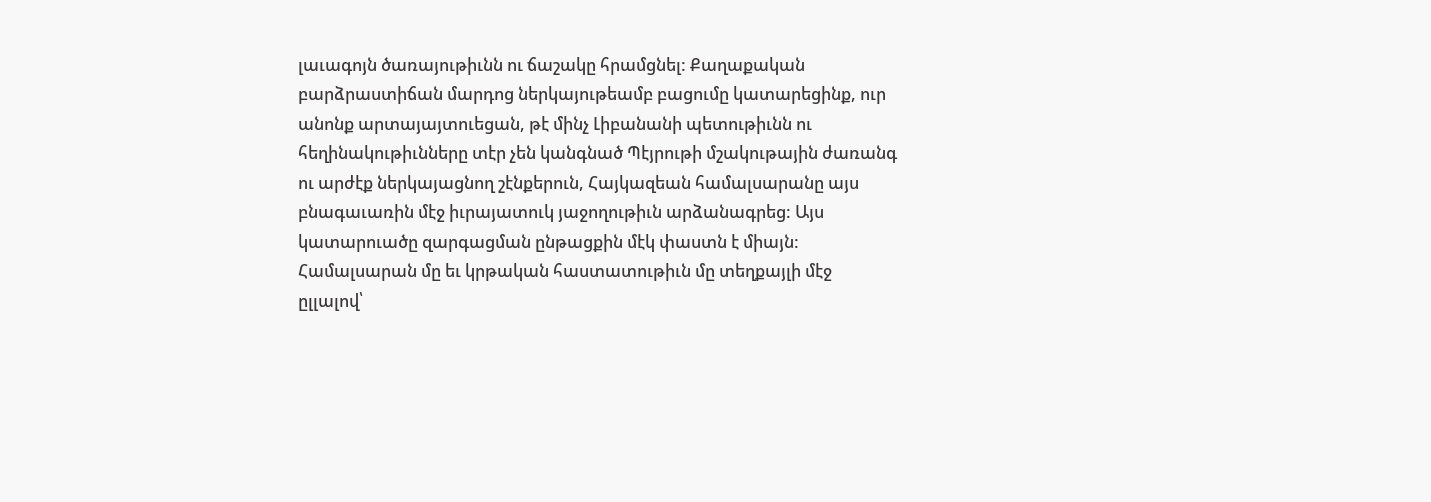լաւագոյն ծառայութիւնն ու ճաշակը հրամցնել: Քաղաքական բարձրաստիճան մարդոց ներկայութեամբ բացումը կատարեցինք, ուր անոնք արտայայտուեցան, թէ մինչ Լիբանանի պետութիւնն ու հեղինակութիւնները տէր չեն կանգնած Պէյրութի մշակութային ժառանգ ու արժէք ներկայացնող շէնքերուն, Հայկազեան համալսարանը այս բնագաւառին մէջ իւրայատուկ յաջողութիւն արձանագրեց: Այս կատարուածը զարգացման ընթացքին մէկ փաստն է միայն: Համալսարան մը եւ կրթական հաստատութիւն մը տեղքայլի մէջ ըլլալով՝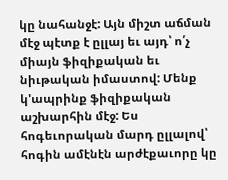կը նահանջէ: Այն միշտ աճման մէջ պէտք է ըլլայ եւ այդ՝ ո՛չ միայն ֆիզիքական եւ նիւթական իմաստով: Մենք կ'ապրինք ֆիզիքական աշխարհին մէջ: Ես հոգեւորական մարդ ըլլալով՝ հոգին ամէնէն արժէքաւորը կը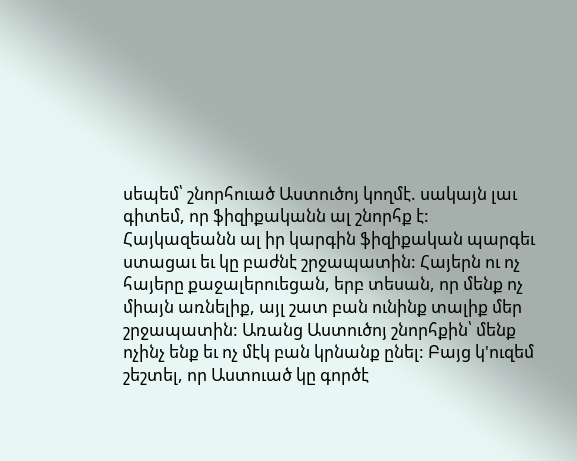սեպեմ՝ շնորհուած Աստուծոյ կողմէ. սակայն լաւ գիտեմ, որ ֆիզիքականն ալ շնորհք է: Հայկազեանն ալ իր կարգին ֆիզիքական պարգեւ ստացաւ եւ կը բաժնէ շրջապատին: Հայերն ու ոչ հայերը քաջալերուեցան, երբ տեսան, որ մենք ոչ միայն առնելիք, այլ շատ բան ունինք տալիք մեր շրջապատին: Առանց Աստուծոյ շնորհքին՝ մենք ոչինչ ենք եւ ոչ մէկ բան կրնանք ընել: Բայց կ'ուզեմ շեշտել, որ Աստուած կը գործէ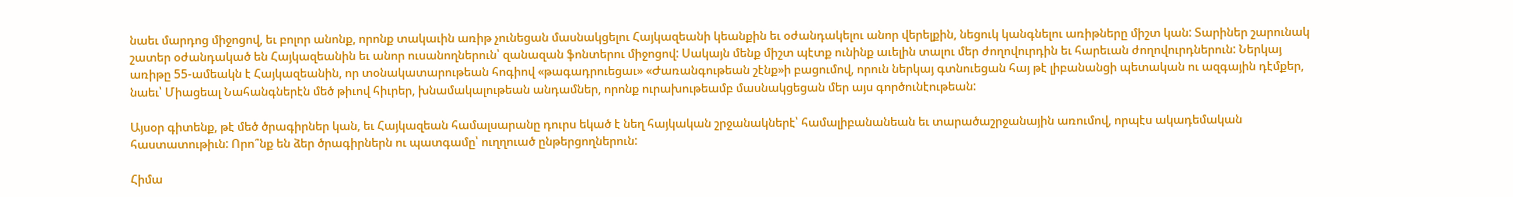նաեւ մարդոց միջոցով, եւ բոլոր անոնք, որոնք տակաւին առիթ չունեցան մասնակցելու Հայկազեանի կեանքին եւ օժանդակելու անոր վերելքին, նեցուկ կանգնելու առիթները միշտ կան: Տարիներ շարունակ շատեր օժանդակած են Հայկազեանին եւ անոր ուսանողներուն՝ զանազան ֆոնտերու միջոցով: Սակայն մենք միշտ պէտք ունինք աւելին տալու մեր ժողովուրդին եւ հարեւան ժողովուրդներուն: Ներկայ առիթը 55-ամեակն է Հայկազեանին, որ տօնակատարութեան հոգիով «թագադրուեցաւ» «Ժառանգութեան շէնք»ի բացումով, որուն ներկայ գտնուեցան հայ թէ լիբանանցի պետական ու ազգային դէմքեր, նաեւ՝ Միացեալ Նահանգներէն մեծ թիւով հիւրեր, խնամակալութեան անդամներ, որոնք ուրախութեամբ մասնակցեցան մեր այս գործունէութեան:

Այսօր գիտենք, թէ մեծ ծրագիրներ կան, եւ Հայկազեան համալսարանը դուրս եկած է նեղ հայկական շրջանակներէ՝ համալիբանանեան եւ տարածաշրջանային առումով, որպէս ակադեմական հաստատութիւն: Որո՞նք են ձեր ծրագիրներն ու պատգամը՝ ուղղուած ընթերցողներուն:

Հիմա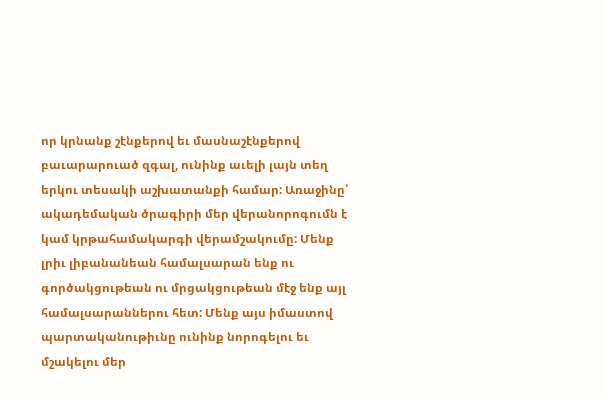որ կրնանք շէնքերով եւ մասնաշէնքերով բաւարարուած զգալ, ունինք աւելի լայն տեղ երկու տեսակի աշխատանքի համար: Առաջինը՝ ակադեմական ծրագիրի մեր վերանորոգումն է կամ կրթահամակարգի վերամշակումը: Մենք լրիւ լիբանանեան համալսարան ենք ու գործակցութեան ու մրցակցութեան մէջ ենք այլ համալսարաններու հետ: Մենք այս իմաստով պարտականութիւնը ունինք նորոգելու եւ մշակելու մեր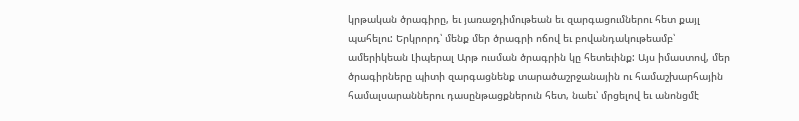կրթական ծրագիրը, եւ յառաջդիմութեան եւ զարգացումներու հետ քայլ պահելու: Երկրորդ՝ մենք մեր ծրագրի ոճով եւ բովանդակութեամբ՝ ամերիկեան Լիպերալ Արթ ուսման ծրագրին կը հետեւինք: Այս իմաստով, մեր ծրագիրները պիտի զարգացնենք տարածաշրջանային ու համաշխարհային համալսարաններու դասընթացքներուն հետ, նաեւ՝ մրցելով եւ անոնցմէ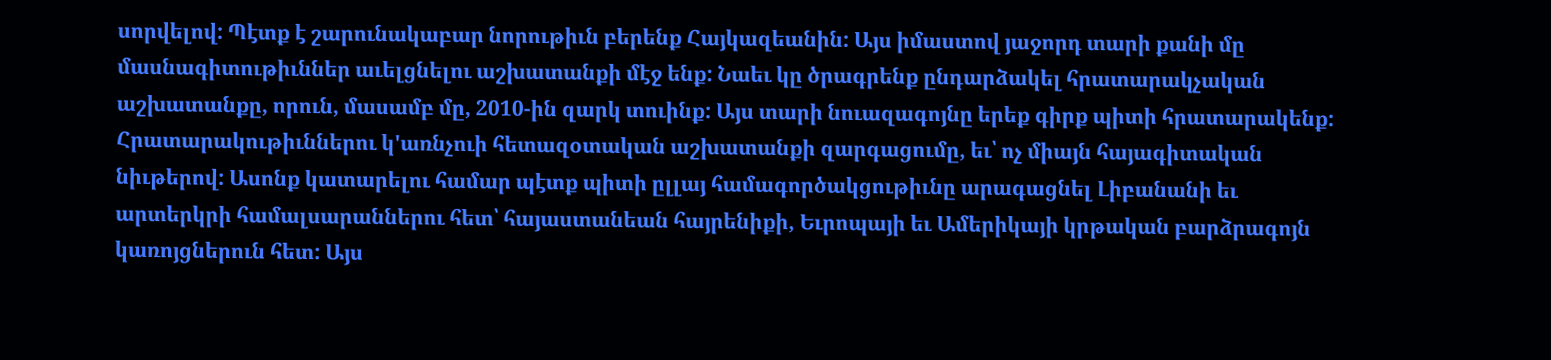սորվելով: Պէտք է շարունակաբար նորութիւն բերենք Հայկազեանին: Այս իմաստով յաջորդ տարի քանի մը մասնագիտութիւններ աւելցնելու աշխատանքի մէջ ենք: Նաեւ կը ծրագրենք ընդարձակել հրատարակչական աշխատանքը, որուն, մասամբ մը, 2010-ին զարկ տուինք: Այս տարի նուազագոյնը երեք գիրք պիտի հրատարակենք: Հրատարակութիւններու կ'առնչուի հետազօտական աշխատանքի զարգացումը, եւ՝ ոչ միայն հայագիտական նիւթերով: Ասոնք կատարելու համար պէտք պիտի ըլլայ համագործակցութիւնը արագացնել Լիբանանի եւ արտերկրի համալսարաններու հետ՝ հայաստանեան հայրենիքի, Եւրոպայի եւ Ամերիկայի կրթական բարձրագոյն կառոյցներուն հետ: Այս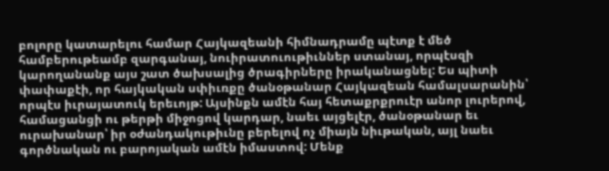բոլորը կատարելու համար Հայկազեանի հիմնադրամը պէտք է մեծ համբերութեամբ զարգանայ, նուիրատուութիւններ ստանայ, որպէսզի կարողանանք այս շատ ծախսալից ծրագիրները իրականացնել: Ես պիտի փափաքէի, որ հայկական սփիւռքը ծանօթանար Հայկազեան համալսարանին՝ որպէս իւրայատուկ երեւոյթ: Այսինքն ամէն հայ հետաքրքրուէր անոր լուրերով, համացանցի ու թերթի միջոցով կարդար, նաեւ այցելէր, ծանօթանար եւ ուրախանար՝ իր օժանդակութիւնը բերելով ոչ միայն նիւթական, այլ նաեւ գործնական ու բարոյական ամէն իմաստով: Մենք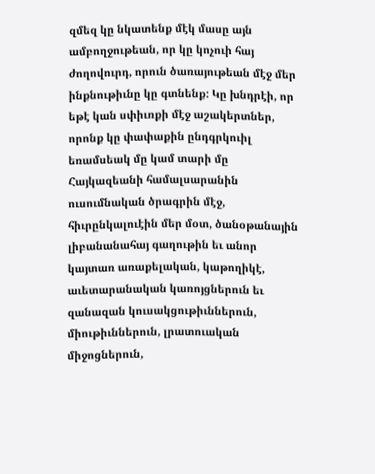զմեզ կը նկատենք մէկ մասը այն ամբողջութեան, որ կը կոչուի հայ ժողովուրդ, որուն ծառայութեան մէջ մեր ինքնութիւնը կը գտնենք: Կը խնդրէի, որ եթէ կան սփիւռքի մէջ աշակերտներ, որոնք կը փափաքին ընդգրկուիլ եռամսեակ մը կամ տարի մը Հայկազեանի համալսարանին ուսումնական ծրագրին մէջ, հիւրընկալուէին մեր մօտ, ծանօթանային լիբանանահայ գաղութին եւ անոր կայտառ առաքելական, կաթողիկէ, աւետարանական կառոյցներուն եւ զանազան կուսակցութիւններուն, միութիւններուն, լրատուական միջոցներուն,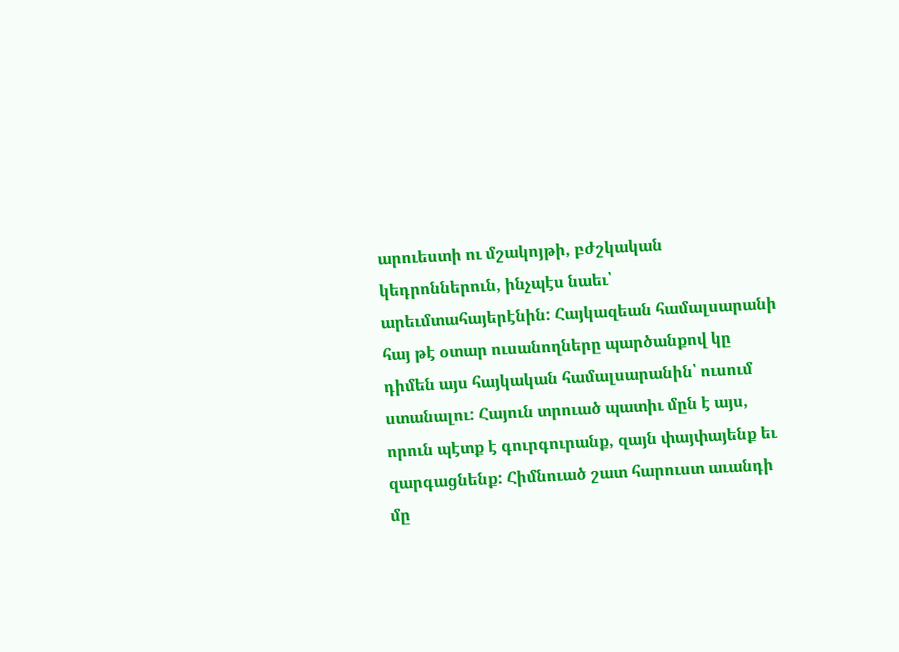արուեստի ու մշակոյթի, բժշկական կեդրոններուն, ինչպէս նաեւ՝ արեւմտահայերէնին: Հայկազեան համալսարանի հայ թէ օտար ուսանողները պարծանքով կը դիմեն այս հայկական համալսարանին՝ ուսում ստանալու: Հայուն տրուած պատիւ մըն է այս, որուն պէտք է գուրգուրանք, զայն փայփայենք եւ զարգացնենք: Հիմնուած շատ հարուստ աւանդի մը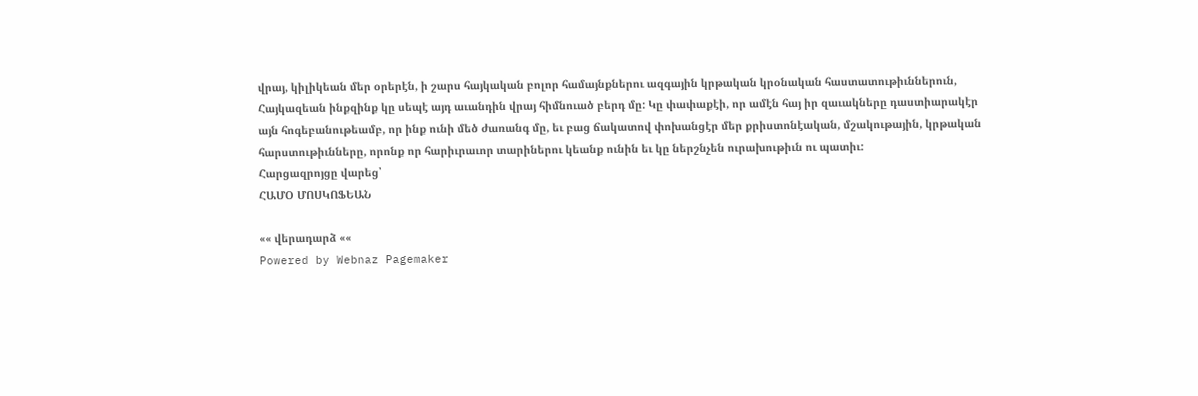վրայ, կիլիկեան մեր օրերէն, ի շարս հայկական բոլոր համայնքներու ազգային կրթական կրօնական հաստատութիւններուն, Հայկազեան ինքզինք կը սեպէ այդ աւանդին վրայ հիմնուած բերդ մը: Կը փափաքէի, որ ամէն հայ իր զաւակները դաստիարակէր այն հոգեբանութեամբ, որ ինք ունի մեծ ժառանգ մը, եւ բաց ճակատով փոխանցէր մեր քրիստոնէական, մշակութային, կրթական հարստութիւնները, որոնք որ հարիւրաւոր տարիներու կեանք ունին եւ կը ներշնչեն ուրախութիւն ու պատիւ:
Հարցազրոյցը վարեց՝
ՀԱՄՕ ՄՈՍԿՈՖԵԱՆ

«« վերադարձ ««
Powered by Webnaz Pagemaker